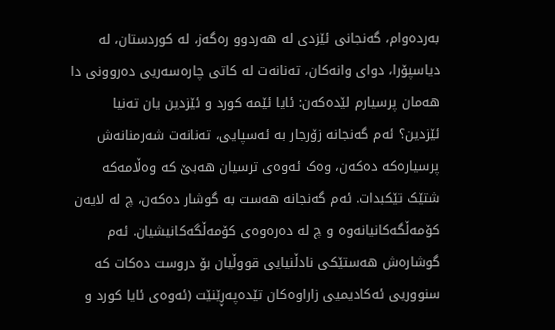بەردەوام، گەنجانی ئێزدی لە هەردوو رەگەز، لە کوردستان، لە دیاسپۆرا، دوای وانەکان، تەنانەت لە کاتی چارەسەریی دەروونی دا هەمان پرسیارم لێدەکەن: ئایا ئێمە کورد و ئێزدین یان تەنیا ئێزدین؟ ئەم گەنجانە زۆرجار بە ئەسپایی، تەنانەت شەرمنانەش پرسیارەکە دەکەن، وەک ئەوەی ترسیان هەبێ کە وەڵامەکە شتێک تێکبدات. ئەم گەنجانە هەست بە گوشار دەکەن، چ لە لایەن کۆمەڵگەکانیانەوە و چ لە دەرەوەی کۆمەڵگەکانیشیان. ئەم گوشارەش هەستێکی نادڵنیایی قووڵیان بۆ دروست دەکات کە سنووریی ئەکادیمیی زاراوەکان تێدەپەڕێنێت (ئەوەی ئایا کورد و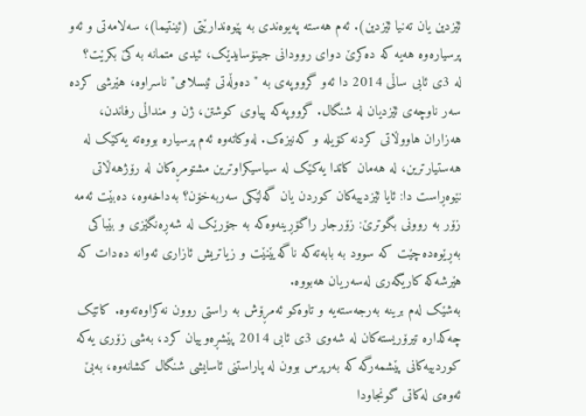ئێزدین یان تەنیا ئێزدین). ئەم هەستە پەیوەندی بە پێوەندارێتی (ئینتیما)، سەلامەتی و ئەو پرسیارەوە هەیە کە دەکرێ دوای روودانی جینۆسایدێک، ئیدی متمانە بە کێ بکرێت؟
لە 3ی ئابی ساڵی 2014 دا ئەو گرووپەی بە "دەوڵەتی ئیسلامی" ناسراوە، هێرشی کردە سەر ناوچەی ئێزدیان لە شنگال. گرووپەکە پیاوی کوشتن، ژن و منداڵی رفاندن، هەزاران هاووڵاتی کردنە کۆیلە و کەنیزەک. لەوکاتەوە ئەم پرسیارە بووەتە یەکێک لە هەستیارترین، لە هەمان کاتدا یەکێک لە سیاسیکراوترین مشتومڕەکان لە رۆژهەڵاتی نێوەڕاست دا: ئایا ئێزدییەکان کوردن یان گەلێکی سەربەخۆن؟ بەداخەوە، دەبێت ئەمە زۆر بە روونی بگوترێ: زۆرجار راگۆڕینەوەکە بە جۆرێک لە شەڕەنگێزی و بێباکی بەڕێوەدەچێت کە سوود بە بابەتەکە ناگەیێنێت و زیاتریش ئازاری ئەوانە دەدات کە هێرشەکە کاریگەری لەسەریان هەبووە.
بەشێک لەم برینە بەرجەستەیە و تاوەکو ئەمڕۆش بە راستی روون نەکراوەتەوە. کاتێک چەکدارە تیرۆریستەکان لە شەوی 3ی ئابی 2014 پێشڕەوییان کرد، بەشی زۆری یەکە کوردییەکانی پێشمەرگە کە بەرپرس بوون لە پاراستنی ئاسایشی شنگال کشانەوە، بەبێ ئەوەی لەکاتی گونجاودا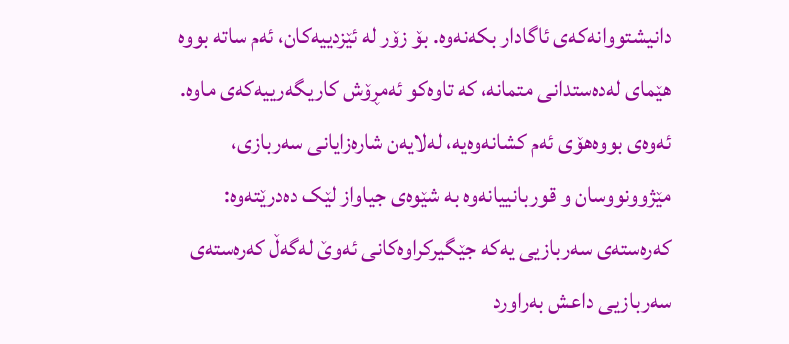دانیشتووانەکەی ئاگادار بکەنەوە. بۆ زۆر لە ئێزدییەکان، ئەم ساتە بووە هێمای لەدەستدانی متمانە، کە تاوەکو ئەمڕۆش کاریگەرییەکەی ماوە. ئەوەی بووەهۆی ئەم کشانەوەیە، لەلایەن شارەزایانی سەربازی، مێژوونووسان و قوربانییانەوە بە شێوەی جیاواز لێک دەدرێتەوە: کەرەستەی سەربازیی یەکە جێگیرکراوەکانی ئەوێ لەگەڵ کەرەستەی سەربازیی داعش بەراورد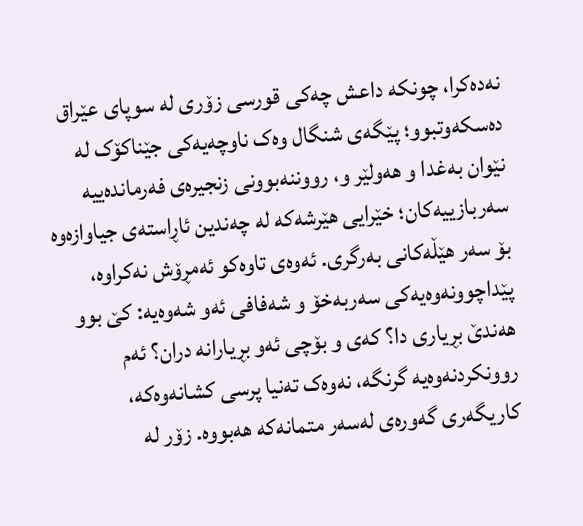نەدەکرا، چونکە داعش چەکی قورسی زۆری لە سوپای عێراق دەسکەوتبوو؛ پێگەی شنگال وەک ناوچەیەکی جێناکۆک لە نێوان بەغدا و هەولێر و، رووننەبوونی زنجیرەی فەرماندەییە سەربازییەکان؛ خێرایی هێرشەکە لە چەندین ئاڕاستەی جیاوازەوە بۆ سەر هێڵەکانی بەرگری. ئەوەی تاوەکو ئەمڕۆش نەکراوە، پێداچوونەوەیەکی سەربەخۆ و شەفافی ئەو شەوەیە: کێ بوو هەندێ بڕیاری دا؟ کەی و بۆچی ئەو بڕیارانە دران؟ ئەم روونکردنەوەیە گرنگە، نەوەک تەنیا پرسی کشانەوەکە، کاریگەری گەورەی لەسەر متمانەکە هەبووە. زۆر لە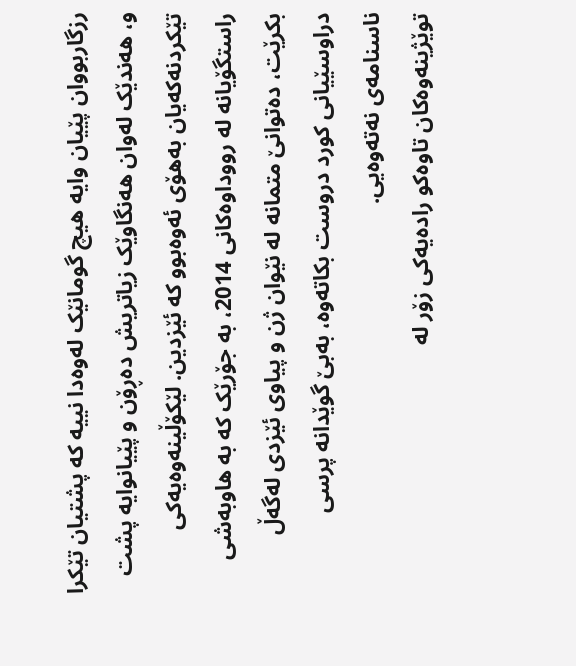رزگاربووان پێیان وایە هیچ گومانێک لەوەدا نییە کە پشتیان تێکرا و، هەندێک لەوان هەنگاوێک زیاتریش دەڕۆن و پێیانوایە پشت تێکردنەکەیان بەهۆی ئەوەبوو کە ئێزدین. لێکۆڵینەوەیەکی راستگۆیانە لە رووداوەکانی 2014، بە جۆرێک کە بە هاوبەشی بکرێت، دەتوانێ متمانە لە نێوان ژن و پیاوی ئێزدی لەگەڵ دراوسێیانی کورد دروست بکاتەوە، بەبێ گوێدانە پرسی ناسنامەی نەتەوەیی.
توێژینەوەکان تاوەکو رادەیەکی زۆر لە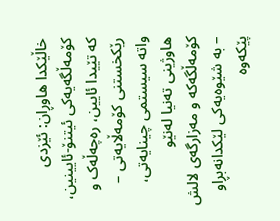خاڵێکدا هاوڕان: ئێزدی کۆمەڵگەیەکی ئیتنۆ-ئایینین، کە تێیدا ئایین، رەچەڵەک و رێکخستنی کۆمەڵایەتی – واتە سیستمی چینایەتی، هاوژینی تەنیا لەنێو کۆمەڵگەکە و مەزارگەی لالش – بە شێوەیەکی لێکدانەبڕاو پێکەوە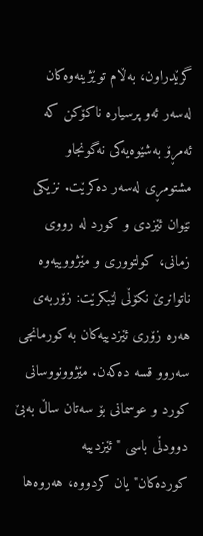گرێدراون، بەڵام توێژینەوەکان لەسەر ئەو پرسیارە ناکۆکن کە ئەمڕۆ بەشێوەیەکی نەگونجاو مشتومڕی لەسەر دەکرێت. نزیکی نێوان ئێزدی و کورد لە رووی زمانی، کولتووری و مێژووییەوە ناتوانرێ نکۆڵی لێبکرێت: زۆربەی هەرە زۆری ئێزدییەکان بە کورمانجی سەروو قسە دەکەن. مێژوونووسانی کورد و عوسمانی بۆ سەتان ساڵ بەبێ دوودڵی باسی "ئێزدییە کوردەکان"یان کردووە، هەروەها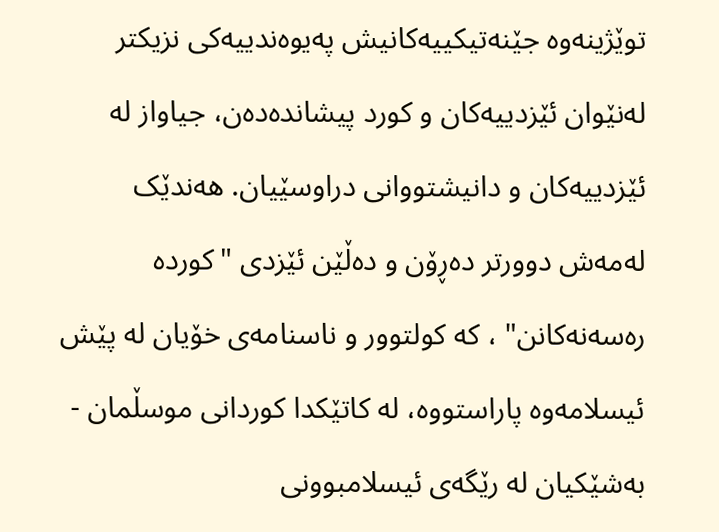توێژینەوە جێنەتیكییەکانیش پەیوەندییەکی نزیکتر لەنێوان ئێزدییەکان و کورد پیشاندەدەن، جیاواز لە ئێزدییەکان و دانیشتووانی دراوسێیان. هەندێک لەمەش دوورتر دەڕۆن و دەڵێن ئێزدی "کوردە رەسەنەکانن" ، کە کولتوور و ناسنامەی خۆیان لە پێش ئیسلامەوە پاراستووە، لە کاتێکدا کوردانی موسڵمان - بەشێکیان لە رێگەی ئیسلامبوونی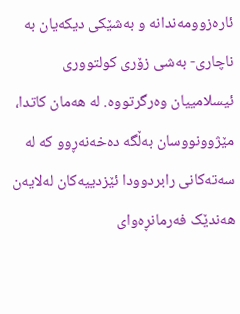ئارەزوومەندانه و بەشێکی دیکەیان بە ناچاری- بەشی زۆری کولتووری ئیسلامییان وەرگرتووە. لە هەمان کاتدا، مێژوونووسان بەڵگە دەخەنەڕوو کە لە سەتەکانی رابردوودا ئێزدییەکان لەلایەن هەندێک فەرمانڕەوای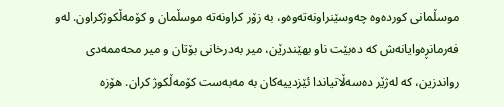موسڵمانی کوردەوە چەوسێنراونەتەوەو، بە زۆر کراونەتە موسڵمان و کۆمەڵکوژکراون. لەو فەرمانڕەوایانەش کە دەبێت ناو بهێندرێن، میر بەدرخانی بۆتان و میر محەممەدی رواندزین، کە لەژێر دەسەڵاتیاندا ئێزدییەکان بە مەبەست کۆمەڵکوژ کران. هۆزە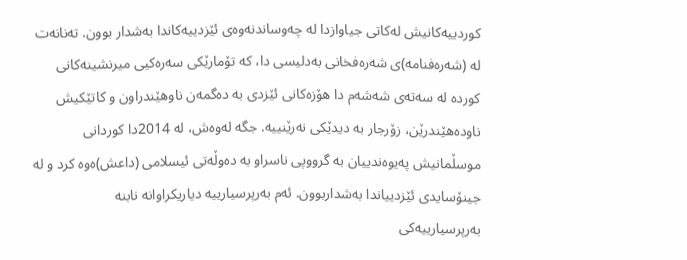کوردییەکانیش لەکاتی جیاوازدا لە چەوساندنەوەی ئێزدییەکاندا بەشدار بوون. تەنانەت لە (شەرەفنامە)ی شەرەفخانی بەدلیسی دا، کە تۆمارێکی سەرەکیی میرنشینەکانی کوردە لە سەتەی شەشەم دا هۆزەکانی ئێزدی بە دەگمەن ناوهێندراون و کاتێکیش ناودەهێندرێن، زۆرجار بە دیدێکی نەرێنییە. جگە لەوەش، لە 2014دا کوردانی موسڵمانیش پەیوەندییان بە گرووپی ناسراو بە دەوڵەتی ئیسلامی (داعش)ەوە کرد و لە جینۆسایدی ئێزدییاندا بەشداربوون. ئەم بەرپرسیارییە دیاریکراوانە نابنە بەرپرسیارییەکی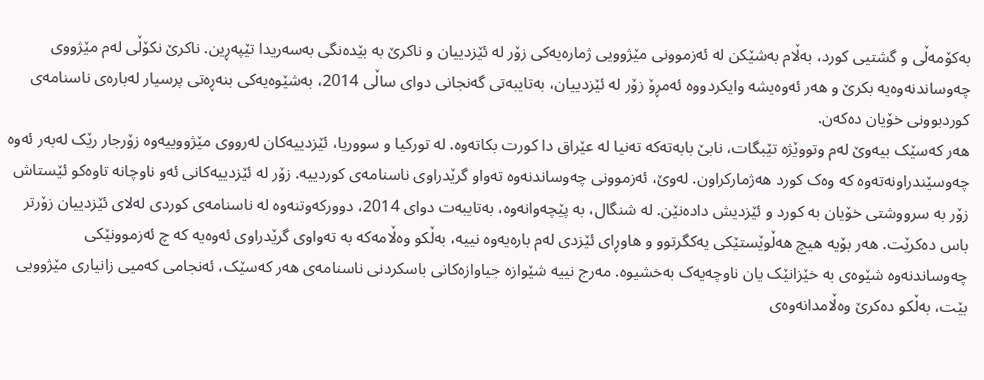بەکۆمەڵی و گشتیی کورد، بەڵام بەشێکن لە ئەزموونی مێژوویی ژمارەیەکی زۆر لە ئێزدییان و ناکرێ بە بێدەنگی بەسەریدا تێپەڕین. ناکرێ نکۆڵی لەم مێژووی چەوساندنەوەیە بکرێ و هەر ئەوەیشە وایکردووە ئەمڕۆ زۆر لە ئێزدییان، بەتایبەتی گەنجانی دوای ساڵی 2014، بەشێوەیەکی بنەڕەتی پرسیار لەبارەی ناسنامەی کوردبوونی خۆیان دەکەن.
هەر کەسێک بیەوێ لەم وتووێژە تێبگات، نابێ بابەتەکە تەنیا لە عێراق دا کورت بکاتەوە. لە تورکیا و سووریا، ئێزدییەکان لەرووی مێژووییەوە زۆرجار رێک لەبەر ئەوە چەوسێندراونەتەوە کە وەک کورد هەژمارکراون. لەوێ، ئەزموونی چەوساندنەوە تەواو گرێدراوی ناسنامەی کوردییە. زۆر لە ئێزدییەکانی ئەو ناوچانە تاوەکو ئێستاش زۆر بە سرووشتی خۆیان بە کورد و ئێزدیش دادەنێن. لە شنگال، بە پێچەوانەوە، بەتایبەت دوای 2014، دوورکەوتنەوە لە ناسنامەی کوردی لەلای ئێزدییان زۆرتر باس دەکرێت. هەر بۆیە هیچ هەڵوێستێکی یەکگرتوو و هاوڕای ئێزدی لەم بارەیەوە نییە، بەڵکو وەڵامەکە بە تەواوی گرێدراوی ئەوەیە کە چ ئەزموونێکی چەوساندنەوە شێوەی بە خێزانێک یان ناوچەیەک بەخشیوە. مەرج نییە شێوازە جیاوازەکانی باسکردنی ناسنامەی هەر کەسێک، ئەنجامی کەمیی زانیاری مێژوویی بێت، بەڵکو دەکرێ وەڵامدانەوەی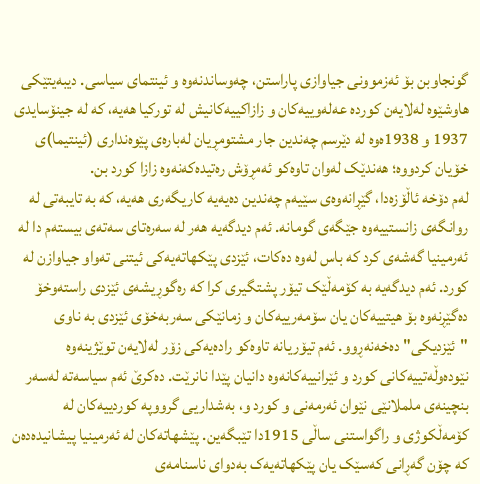گونجاوبن بۆ ئەزموونی جیاوازی پاراستن، چەوساندنەوە و ئینتمای سیاسی. دیبەیتێکی هاوشێوە لەلایەن کوردە عەلەوییەکان و زازاکییەکانیش لە تورکیا هەیە، کە لە جینۆسایدی 1937 و 1938ەوە لە دێرسم چەندین جار مشتومڕیان لەبارەی پێوەنداری (ئینتیما)ی خۆیان کردووە؛ هەندێک لەوان تاوەکو ئەمڕۆش رەتیدەکەنەوە زازا کورد بن.
لەم دۆخە ئاڵۆزەدا، گێڕانەوەی سێیەم چەندین دەیەیە کاریگەری هەیە، کە بە تایبەتی لە روانگەی زانستییەوە جێگەی گومانە. ئەم دیدگەیە هەر لە سەرەتای سەتەی بیستەم دا لە ئەرمینیا گەشەی کرد کە باس لەوە دەکات، ئێزدی پێکهاتەیەکی ئیتنی تەواو جیاوازن لە کورد. ئەم دیدگەیە بە کۆمەڵێک تیۆر پشتگیری کرا کە رەگوڕیشەی ئێزدی راستەوخۆ دەگێڕنەوە بۆ هیتییەکان یان سۆمەرییەکان و زمانێکی سەربەخۆی ئێزدی بە ناوی "ئێزدیکی" دەخەنەڕوو. ئەم تیۆریانە تاوەکو رادەیەکی زۆر لەلایەن توێژینەوە نێودەوڵەتییەکانی کورد و ئێرانییەکانەوە دانیان پێدا نانرێت. دەکرێ ئەم سیاسەتە لەسەر بنچینەی ململانێی نێوان ئەرمەنی و کورد و، بەشداریی گرووپە کوردییەکان لە کۆمەڵکوژی و راگواستنی ساڵی 1915دا تێبگەین. پێشهاتەکان لە ئەرمینیا پیشانیدەدەن کە چۆن گەڕانی کەسێک یان پێکهاتەیەک بەدوای ناسنامەی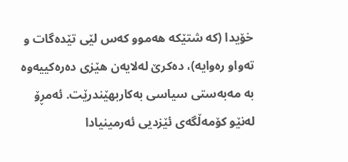خۆیدا (کە شتێکە هەموو کەس لێی تێدەگات و تەواو رەوایە)، دەکرێ لەلایەن هێزی دەرەکییەوە بە مەبەستی سیاسی بەکاربهێندرێت. ئەمڕۆ لەنێو کۆمەڵگەی ئێزدیی ئەرمینیادا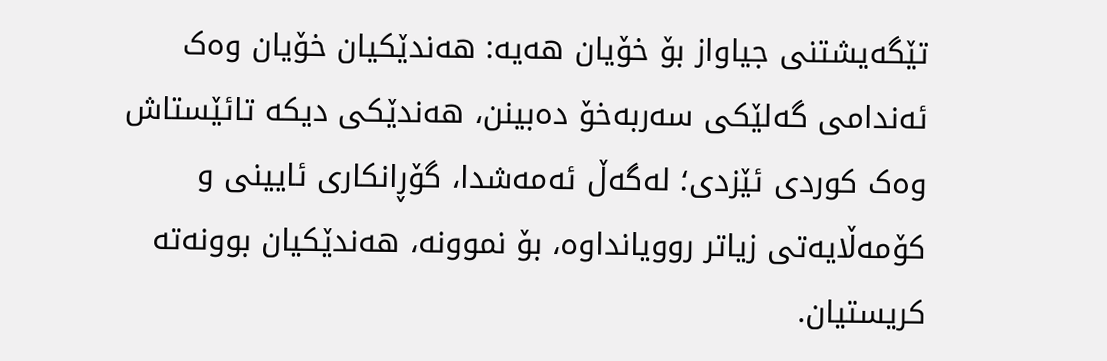تێگەیشتنی جیاواز بۆ خۆیان هەیە: هەندێکیان خۆیان وەک ئەندامی گەلێکی سەربەخۆ دەبینن، هەندێکی دیکە تائێستاش وەک کوردی ئێزدی؛ لەگەڵ ئەمەشدا، گۆڕانکاری ئایینی و کۆمەڵایەتی زیاتر روویانداوە، بۆ نموونە، هەندێکیان بوونەتە کریستیان.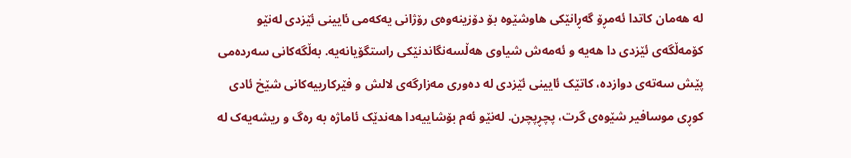لە هەمان کاتدا ئەمڕۆ گەڕانێکی هاوشێوە بۆ دۆزینەوەی رۆژانی یەکەمی ئایینی ئێزدی لەنێو کۆمەڵگەی ئێزدی دا هەیە و ئەمەش شیاوی هەڵسەنگاندنێکی راستگۆیانەیە. بەڵگەکانی سەردەمی پێش سەتەی دوازدە، کاتێک ئایینی ئێزدی لە دەوری مەزارگەی لالش و فێرکارییەکانی شێخ ئادی کوڕی موسافیر شێوەی گرت، پچڕپچرن. لەنێو ئەم بۆشاییەدا هەندێک ئاماژە بە رەگ و ریشەیەک لە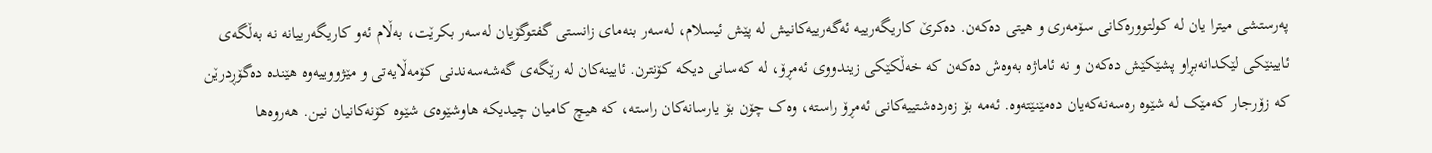پەرستشی میترا یان لە کولتوورەکانی سۆمەری و هیتی دەکەن. دەکرێ کاریگەرییە ئەگەرییەکانیش لە پێش ئیسلام، لەسەر بنەمای زانستی گفتوگۆیان لەسەر بکرێت، بەڵام ئەو کاریگەرییانە نە بەڵگەی ئایینێکی لێکدانەبڕاو پشێکێش دەکەن و نە ئاماژە بەوەش دەکەن کە خەڵکێکی زیندووی ئەمڕۆ، لە کەسانی دیکە کۆنترن. ئایینەکان لە رێگەی گەشەسەندنی کۆمەڵایەتی و مێژووییەوە هێندە دەگۆڕدرێن کە زۆرجار کەمێک لە شێوە رەسەنەکەیان دەمێنێتەوە. ئەمە بۆ زەردەشتییەکانی ئەمڕۆ راستە، وەک چۆن بۆ یارسانەکان راستە، کە هیچ کامیان چیدیکە هاوشێوەی شێوە کۆنەکانیان نین. هەروەها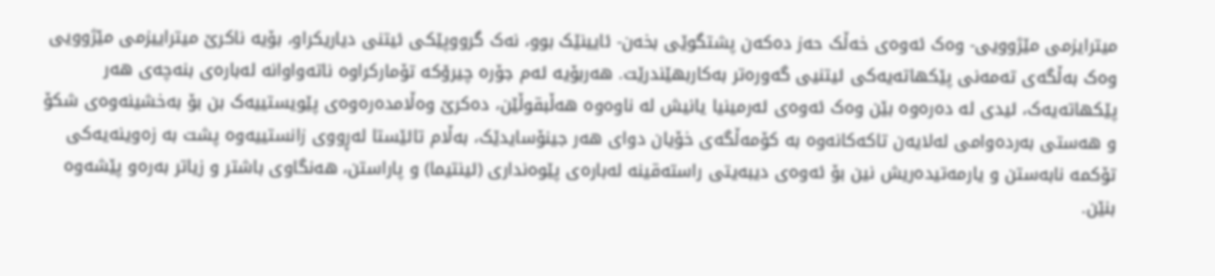میترایزمی مێژوویی- وەک ئەوەی خەڵک حەز دەکەن پشتگوێی بخەن- ئایینێک بوو، نەک گرووپێکی ئیتنی دیاریکراو، بۆیە ناكرێ میتراییزمی مێژوویی وەک بەڵگەی تەمەنی پێکهاتەیەکی ئیتنیی گەورەتر بەکاربهێندرێت. هەربۆیە ئەم جۆرە چیرۆکە تۆمارکراوە ناتەواوانە لەبارەی بنەچەی هەر پێکهاتەیەک، ئیدی لە دەرەوە بێن وەک ئەوەی ئەرمینیا یانیش لە ناوەوە هەڵبقوڵێن، دەکرێ وەڵامدەرەوەی پێویستییەک بن بۆ بەخشینەوەی شکۆ و هەستی بەردەوامی لەلایەن تاکەکانەوە بە کۆمەڵگەی خۆیان دوای هەر جینۆسایدێک، بەڵام تائێستا لەڕووی زانستییەوە پشت بە زەوینەیەکی تۆکمە نابەستن و یارمەتیدەریش نین بۆ ئەوەی دیبەیتی راستەقینە لەبارەی پێوەنداری (ئینتیما) و پاراستن، هەنگاوی باشتر و زیاتر بەرەو پێشەوە بنێن.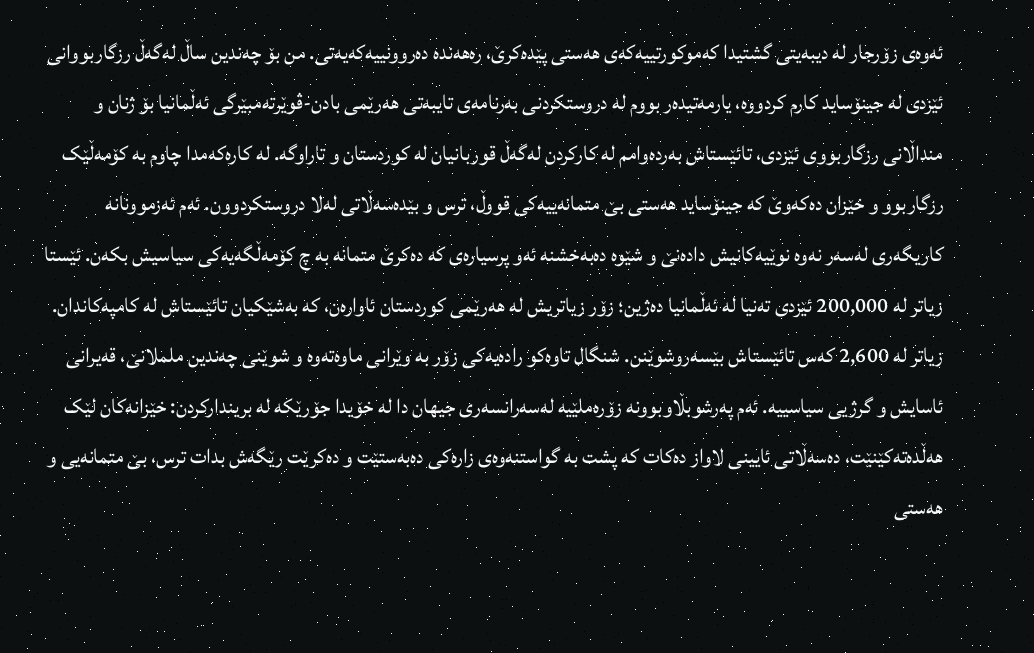ئەوەی زۆرجار لە دیبەیتی گشتیدا کەموکورتییەکەی هەستی پێدەکرێ، رەهەندە دەروونییەکەیەتی. من بۆ چەندین ساڵ لەگەڵ رزگاربووانی ئێزدی لە جینۆساید کارم کردووە، یارمەتیدەر بووم لە دروستکردنی بەرنامەی تایبەتی هەرێمی بادن-ڤوێرتەمبێرگی ئەڵمانیا بۆ ژنان و منداڵانی رزگاربووی ئێزدی، تائێستاش بەردەوامم لە کارکردن لەگەڵ قوربانیان لە کوردستان و تاراوگە. لە کارەکەمدا چاوم بە کۆمەڵێک رزگاربوو و خێزان دەکەوێ کە جینۆساید هەستی بێ متمانەییەکی قووڵ، ترس و بێدەسەڵاتی لەلا دروستکردوون. ئەم ئەزموونانە کاریگەری لەسەر نەوە نوێیەکانیش دادەنێ و شێوە دەبەخشنە ئەو پرسیارەی کە دەکرێ متمانە بە چ کۆمەڵگەیەکی سیاسیش بکەن. ئێستا زیاتر لە 200,000 ئێزدی تەنیا لە ئەڵمانیا دەژین؛ زۆر زیاتریش لە هەرێمی کوردستان ئاوارەن، کە بەشێکیان تائێستاش لە کامپەکاندان. زیاتر لە 2,600 کەس تائێستاش بێسەروشوێنن. شنگال تاوەکو رادەیەکی زۆر بە وێرانی ماوەتەوە و شوێنی چەندین ململانێ، قەیرانی ئاسایش و گرژیی سیاسییە. ئەم پەرشوبڵاوبوونە زۆرەملێیە لەسەرانسەری جیهان دا لە خۆیدا جۆرێکە لە بریندارکردن: خێزانەکان لێک هەڵدەتەکێنێت، دەسەڵاتی ئایینی لاواز دەکات کە پشت بە گواستنەوەی زارەکی دەبەستێت و دەکرێت رێگەش بدات ترس، بێ متمانەیی و هەستی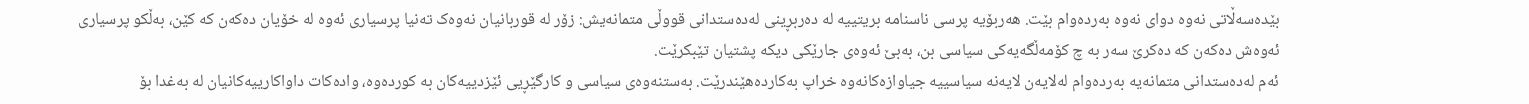بێدەسەڵاتی نەوە دوای نەوە بەردەوام بێت. هەربۆیە پرسی ناسنامە بریتییە لە دەربڕینی لەدەستدانی قووڵی متمانەیش: زۆر لە قوربانیان نەوەک تەنیا پرسیاری ئەوە لە خۆیان دەکەن کە کێن، بەڵکو پرسیاری ئەوەش دەکەن کە دەکرێ سەر بە چ کۆمەڵگەیەکی سیاسی بن، بەبێ ئەوەی جارێکی دیکە پشتیان تێبکرێت.
ئەم لەدەستدانی متمانەیە بەردەوام لەلایەن لایەنە سیاسییە جیاوازەکانەوە خراپ بەکاردەهێندرێت. بەستنەوەی سیاسی و کارگێڕیی ئێزدییەکان بە کوردەوە، وادەکات داواکارییەکانیان لە بەغدا بۆ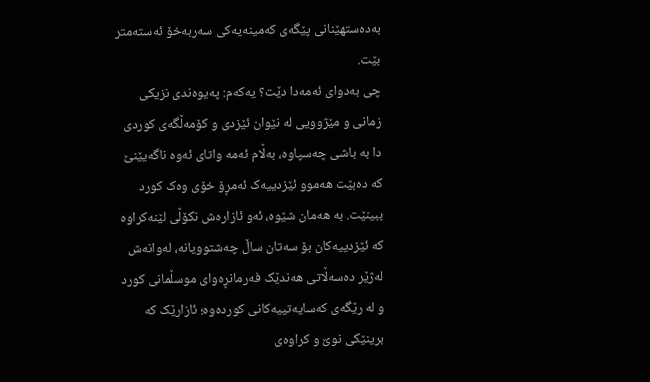بەدەستهێنانی پێگەی کەمینەیەکی سەربەخۆ ئەستەمتر بێت.
چی بەدوای ئەمەدا دێت؟ یەکەم: پەیوەندی نزیکی زمانی و مێژوویی لە نێوان ئێزدی و کۆمەڵگەی کوردی دا بە باشی چەسپاوە، بەڵام ئەمە واتای ئەوە ناگەیێنێ کە دەبێت هەموو ئێزدییەک ئەمڕۆ خۆی وەک کورد ببینێت. بە هەمان شێوە، ئەو ئازارەش نکۆڵی لێنەکراوە کە ئێزدییەکان بۆ سەتان ساڵ چەشتوویانە، لەوانەش لەژێر دەسەڵاتی هەندێک فەرمانڕەوای موسڵمانی کورد و لە رێگەی کەسایەتییەکانی کوردەوە؛ ئازارێک کە برینێکی نوێ و کراوەی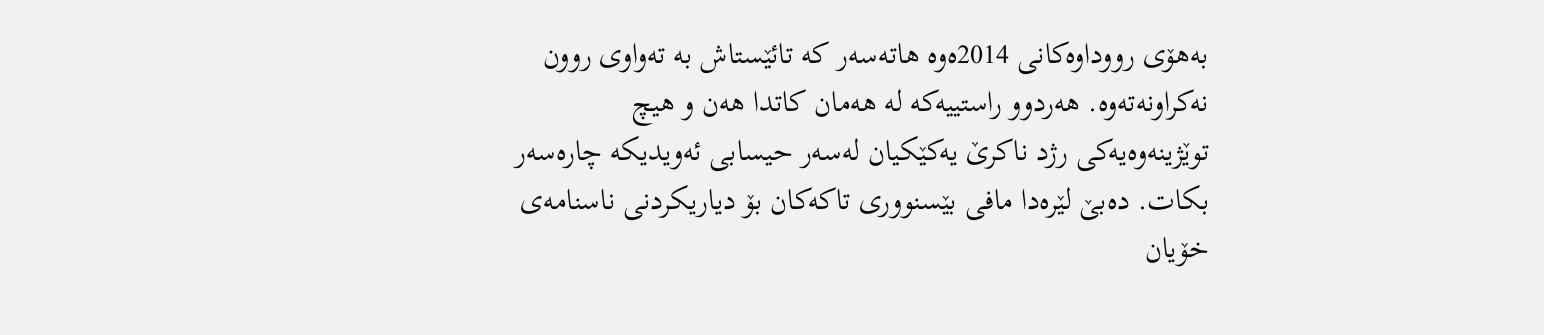بەهۆی رووداوەکانی 2014ەوە هاتەسەر کە تائێستاش بە تەواوی روون نەکراونەتەوە. هەردوو راستییەکە لە هەمان کاتدا هەن و هیچ توێژینەوەیەکی رژد ناکرێ یەکێکیان لەسەر حیسابی ئەویدیکە چارەسەر بکات. دەبێ لێرەدا مافی بێسنووری تاکەکان بۆ دیاریکردنی ناسنامەی خۆیان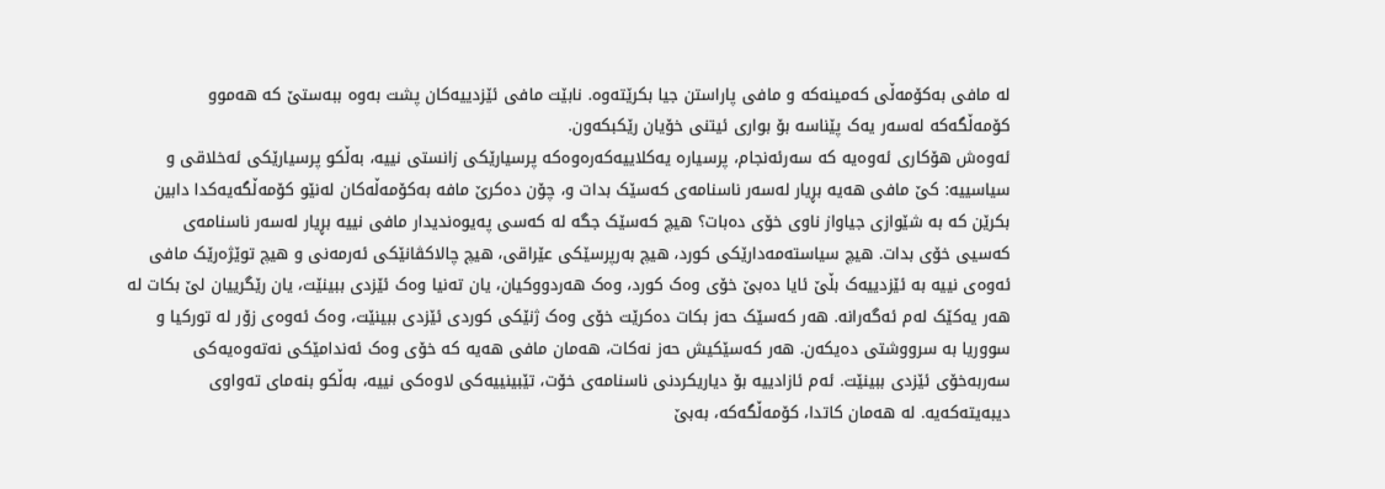لە مافی بەکۆمەڵی کەمینەکە و مافی پاراستن جیا بکرێتەوە. نابێت مافی ئێزدییەکان پشت بەوە ببەستێ کە هەموو کۆمەڵگەکە لەسەر یەک پێناسە بۆ بواری ئیتنی خۆیان رێکبکەون.
ئەوەش هۆکاری ئەوەیە کە سەرئەنجام، پرسیارە یەکلاییەکەرەوەکە پرسیارێکی زانستی نییە، بەڵکو پرسیارێکی ئەخلاقی و سیاسییە: کێ مافی هەیە بڕیار لەسەر ناسنامەی کەسێک بدات و، چۆن دەکرێ مافە بەکۆمەڵەکان لەنێو کۆمەڵگەیەکدا دابین بكرێن کە بە شێوازی جیاواز ناوی خۆی دەبات؟ هیچ کەسێک جگە لە کەسی پەیوەندیدار مافی نییە بڕیار لەسەر ناسنامەی کەسیی خۆی بدات. هیچ سیاستەمەدارێکی کورد، هیچ بەرپرسێکی عێراقی، هیچ چالاکڤانێکی ئەرمەنی و هیچ توێژەرێک مافی ئەوەی نییە بە ئێزدییەک بڵێ ئایا دەبێ خۆی وەک کورد، وەک هەردووکیان، یان تەنیا وەک ئێزدی ببینێت، یان رێگرییان لێ بکات لە هەر یەکێک لەم ئەگەرانە. هەر کەسێک حەز بکات دەکرێت خۆی وەک ژنێکی کوردی ئێزدی ببینێت، وەک ئەوەی زۆر لە تورکیا و سووریا بە سرووشتی دەیکەن. هەر کەسێکیش حەز نەكات، هەمان مافی هەیە کە خۆی وەک ئەندامێکی نەتەوەیەکی سەربەخۆی ئێزدی ببینێت. ئەم ئازادییە بۆ دیاریکردنی ناسنامەی خۆت، تێبینییەکی لاوەکی نییە، بەڵکو بنەمای تەواوی دیبەیتەکەیە. لە هەمان کاتدا، کۆمەڵگەکە، بەبێ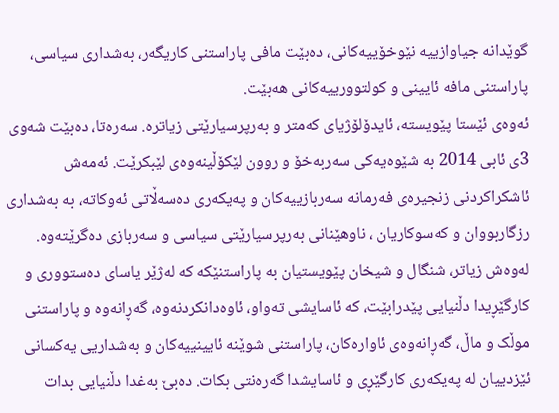گوێدانە جیاوازییە نێوخۆییەکانی، دەبێت مافی پاراستنی کاریگەر، بەشداری سیاسی، پاراستنی مافە ئایینی و کولتوورییەکانی هەبێت.
ئەوەی ئێستا پێویستە، ئایدۆلۆژیای کەمتر و بەرپرسیارێتی زیاترە. سەرەتا، دەبێت شەوی 3ی ئابی 2014 بە شێوەیەکی سەربەخۆ و روون لێکۆڵینەوەی لێبكرێت. ئەمەش ئاشکراکردنی زنجیرەی فەرمانە سەربازییەکان و پەیکەری دەسەڵاتی ئەوکاتە، بە بەشداری رزگاربووان و کەسوکاریان ، ناوهێنانی بەرپرسیارێتی سیاسی و سەربازی دەگرێتەوە. لەوەش زیاتر، شنگال و شیخان پێویستیان بە پاراستنێکە کە لەژێر یاسای دەستووری و کارگێڕیدا دڵنیایی پێدرابێت، کە ئاسایشی تەواو، ئاوەدانکردنەوە، گەڕانەوە و پاراستنی موڵک و ماڵ، گەڕانەوەی ئاوارەکان، پاراستنی شوێنە ئایینییەکان و بەشداریی یەکسانی ئێزدییان لە پەیکەری کارگێڕی و ئاسایشدا گەرەنتی بکات. دەبێ بەغدا دڵنیایی بدات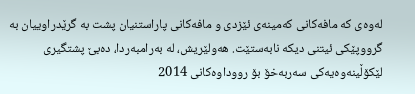لەوەی کە مافەکانی کەمینەی ئێزدی و مافەکانی پاراستنیان پشت بە گرێدراوییان بە گرووپێکی ئیتنی دیکە نابەستێت. هەولێریش، لە بەرامبەردا، دەبێ پشتگیری لێکۆڵینەوەیەکی سەربەخۆ بۆ رووداوەکانی 2014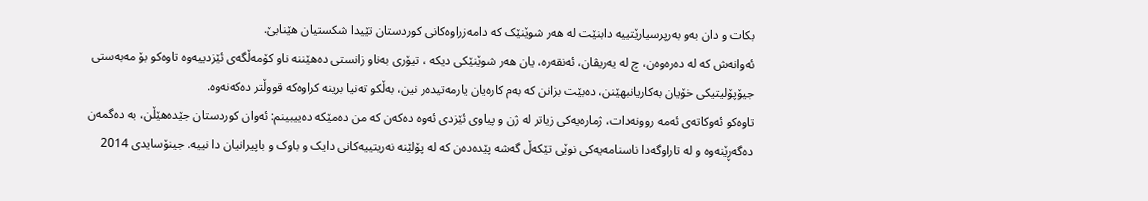بکات و دان بەو بەرپرسیارێتییە دابنێت لە هەر شوێنێک کە دامەزراوەکانی کوردستان تێیدا شکستیان هێنابێ.
ئەوانەش کە لە دەرەوەن، چ لە یەریڤان، ئەنقەرە، یان هەر شوێنێکی دیکە ، تیۆری بەناو زانستی دەهێننە ناو کۆمەڵگەی ئێزدییەوە تاوەکو بۆ مەبەستی جیۆپۆلیتیکی خۆیان بەکاریانبهێنن، دەبێت بزانن کە بەم کارەیان یارمەتیدەر نین، بەڵکو تەنیا برینە کراوەکە قووڵتر دەکەنەوە.
تاوەکو ئەوکاتەی ئەمە روونەدات، ژمارەیەکی زیاتر لە ژن و پیاوی ئێزدی ئەوە دەکەن کە من دەمێکە دەییبینم: ئەوان کوردستان جێدەهێڵن، بە دەگمەن دەگەڕێنەوە و لە تاراوگەدا ناسنامەیەکی نوێی تێکەڵ گەشە پێدەدەن کە لە پۆلێنە نەریتییەکانی دایک و باوک و باپیرانیان دا نییە. جینۆسایدی 2014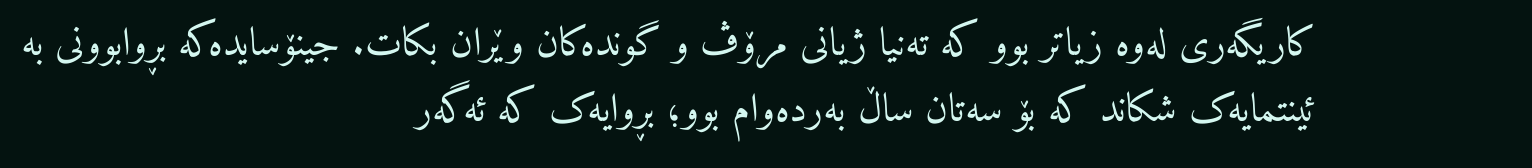کاریگەری لەوە زیاتر بوو کە تەنیا ژیانی مرۆڤ و گوندەکان وێران بکات. جینۆسایدەکە بڕوابوونی بە ئینتمایەک شکاند کە بۆ سەتان ساڵ بەردەوام بوو؛ بڕوایەک کە ئەگەر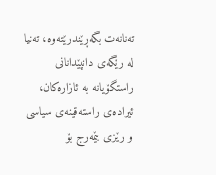تەنانەت بگەڕێندرێتەوە، تەنیا لە رێگەی دانپێدانانی راستگۆیانە بە ئازارەکان، ئیرادەی راستەقینەی سیاسی و رێزی بێمەرج بۆ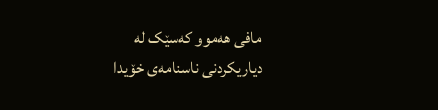مافی هەموو کەسێک لە دیاریکردنی ناسنامەی خۆیدا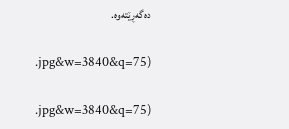دەگەڕێتەوە.

.jpg&w=3840&q=75)

.jpg&w=3840&q=75)